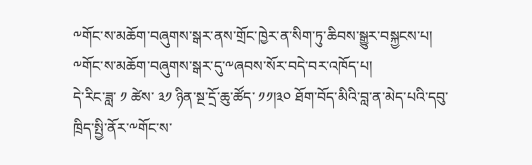༸གོང་ས་མཆོག་བཞུགས་སྒར་ནས་གྲོང་ཁྱེར་ན་སིག་ཏུ་ཆིབས་སྒྱུར་བསྐྱངས་པ།
༸གོང་ས་མཆོག་བཞུགས་སྒར་དུ་༸ཞབས་སོར་བདེ་བར་འཁོད་པ།
དེ་རིང་ཟླ་ ༡ ཚེས་ ༣༡ ཉིན་སྔ་དྲོ་ཆུ་ཚོད་ ༡༡།༣༠ ཐོག་བོད་མིའི་བླ་ན་མེད་པའི་དབུ་ཁྲིད་སྤྱི་ནོར་༸གོང་ས་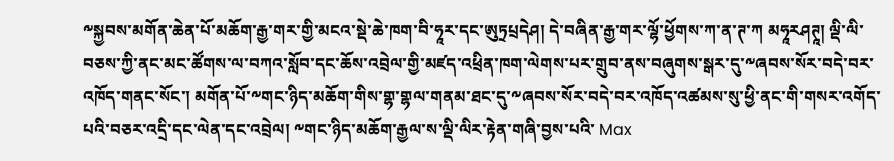༸སྐྱབས་མགོན་ཆེན་པོ་མཆོག་རྒྱ་གར་གྱི་མངའ་སྡེ་ཆེ་ཁག་བི་ཧཱར་དང་ཨུཏྲཔྲདེཤ། དེ་བཞིན་རྒྱ་གར་ལྷོ་ཕྱོགས་ཀ་ན་ཊ་ཀ མཧཱརཤཊཱ། ལྡི་ལི་བཅས་ཀྱི་ནང་མང་ཚོགས་ལ་བཀའ་སློབ་དང་ཆོས་འབྲེལ་གྱི་མཛད་འཕྲིན་ཁག་ལེགས་པར་གྲུབ་ནས་བཞུགས་སྒར་དུ་༸ཞབས་སོར་བདེ་བར་འཁོད་གནང་སོང་། མགོན་པོ་༸གང་ཉིད་མཆོག་གིས་གྷ་གྷལ་གནམ་ཐང་དུ་༸ཞབས་སོར་བདེ་བར་འཁོད་འཚམས་སུ་ཕྱི་ནང་གི་གསར་འགོད་པའི་བཅར་འདྲི་དང་ལེན་དང་འབྲེལ། ༸གང་ཉིད་མཆོག་རྒྱལ་ས་ལྡི་ལིར་རྟེན་གཞི་བྱས་པའི་ Max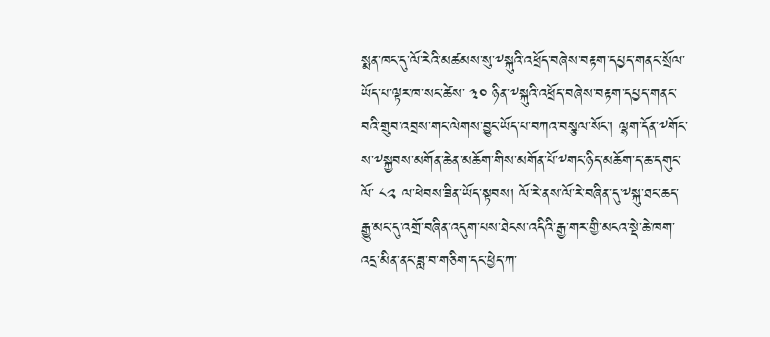སྨན་ཁང་དུ་ལོ་རེའི་མཚམས་སུ་༸སྐུའི་འཕྲོད་བཞེས་བརྟག་དཔྱད་གནང་སྲོལ་ཡོད་པ་ལྟར་ཁ་སང་ཚེས་ ༣༠ ཉིན་༸སྐུའི་འཕྲོད་བཞེས་བརྟག་དཔྱད་གནང་བའི་གྲུབ་འབྲས་གང་ལེགས་བྱུང་ཡོད་པ་བཀའ་བསྩལ་སོང་། ལྷག་དོན་༸གོང་ས་༸སྐྱབས་མགོན་ཆེན་མཆོག་གིས་མགོན་པོ་༸གང་ཉིད་མཆོག་ད་ཆ་དགུང་ལོ་ ༨༢ ལ་ཕེབས་ཟིན་ཡོད་སྟབས། ལོ་རེ་ནས་ལོ་རེ་བཞིན་དུ་༸སྐུ་ཐང་ཆད་རྒྱུ་མང་དུ་འགྲོ་བཞིན་འདུག་པས་ཐེངས་འདིའི་རྒྱ་གར་གྱི་མངའ་སྡེ་ཆེ་ཁག་འདྲ་མིན་ནང་ཟླ་བ་གཅིག་དང་ཕྱེད་ཀ་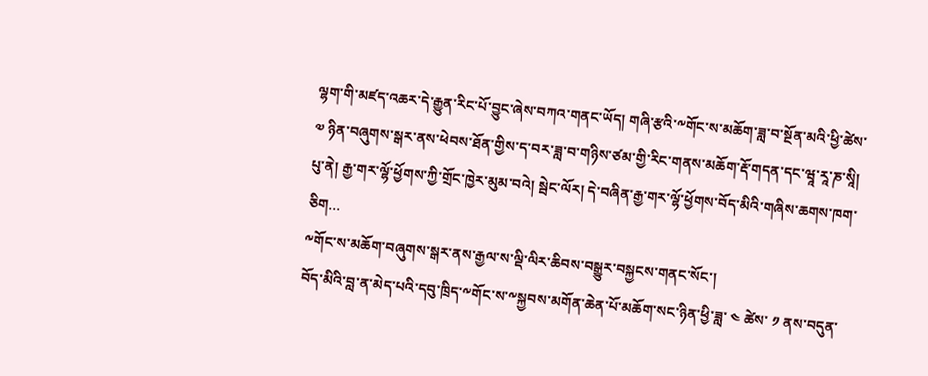ལྷག་གི་མཛད་འཆར་དེ་རྒྱུན་རིང་པོ་བྱུང་ཞེས་བཀའ་གནང་ཡོད། གཞི་རྩའི་༸གོང་ས་མཆོག་ཟླ་བ་སྔོན་མའི་ཕྱི་ཚེས་ ༧ ཉིན་བཞུགས་སྒར་ནས་ཕེབས་ཐོན་གྱིས་ད་བར་ཟླ་བ་གཉིས་ཙམ་གྱི་རིང་གནས་མཆོག་རྡོ་གདན་དང་ཝཱ་རཱ་ཎ་སཱི། པུ་ནེ། རྒྱ་གར་ལྷོ་ཕྱོགས་ཀྱི་གྲོང་ཁྱེར་མུམ་བའེ། སྦེང་ལོར། དེ་བཞིན་རྒྱ་གར་ལྷོ་ཕྱོགས་བོད་མིའི་གཞིས་ཆགས་ཁག་ཅིག...
༸གོང་ས་མཆོག་བཞུགས་སྒར་ནས་རྒྱལ་ས་ལྡི་ལིར་ཆིབས་བསྒྱུར་བསྐྱངས་གནང་སོང་།
བོད་མིའི་བླ་ན་མེད་པའི་དབུ་ཁྲིད་༸གོང་ས་༸སྐྱབས་མགོན་ཆེན་པོ་མཆོག་སང་ཉིན་ཕྱི་ཟླ་ ༤ ཚེས་ ༡ ནས་བདུན་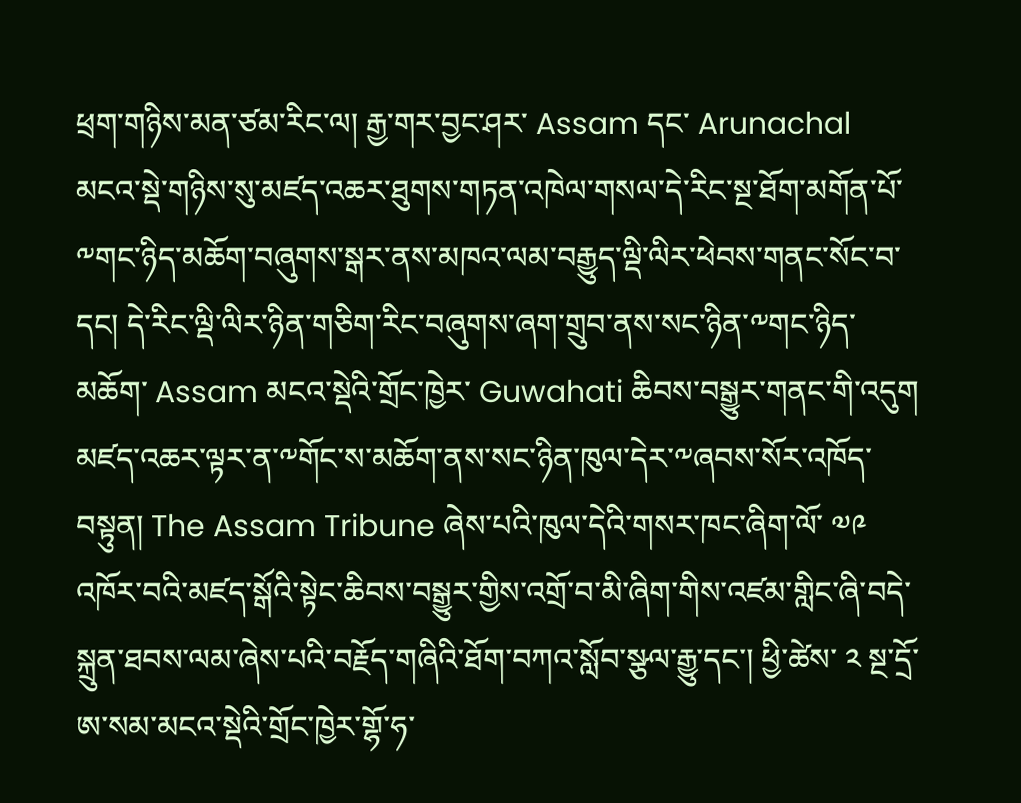ཕྲག་གཉིས་མན་ཙམ་རིང་ལ། རྒྱ་གར་བྱང་ཤར་ Assam དང་ Arunachal མངའ་སྡེ་གཉིས་སུ་མཛད་འཆར་ཐུགས་གཏན་འཁེལ་གསལ་དེ་རིང་སྔ་ཐོག་མགོན་པོ་༸གང་ཉིད་མཆོག་བཞུགས་སྒར་ནས་མཁའ་ལམ་བརྒྱུད་ལྡི་ལིར་ཕེབས་གནང་སོང་བ་དང། དེ་རིང་ལྡི་ལིར་ཉིན་གཅིག་རིང་བཞུགས་ཞག་གྲུབ་ནས་སང་ཉིན་༸གང་ཉིད་མཆོག་ Assam མངའ་སྡེའི་གྲོང་ཁྱེར་ Guwahati ཆིབས་བསྒྱུར་གནང་གི་འདུག མཛད་འཆར་ལྟར་ན་༸གོང་ས་མཆོག་ནས་སང་ཉིན་ཁུལ་དེར་༸ཞབས་སོར་འཁོད་བསྟུན། The Assam Tribune ཞེས་པའི་ཁུལ་དེའི་གསར་ཁང་ཞིག་ལོ་ ༧༩ འཁོར་བའི་མཛད་སྒོའི་སྟེང་ཆིབས་བསྒྱུར་གྱིས་འགྲོ་བ་མི་ཞིག་གིས་འཛམ་གླིང་ཞི་བདེ་སྐྲུན་ཐབས་ལམ་ཞེས་པའི་བརྗོད་གཞིའི་ཐོག་བཀའ་སློབ་སྩལ་རྒྱུ་དང་། ཕྱི་ཚེས་ ༢ སྔ་དྲོ་ཨ་སམ་མངའ་སྡེའི་གྲོང་ཁྱེར་གྷོ་ཧ་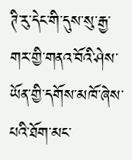ཊི་རུ་དེང་གི་དུས་སུ་རྒྱ་གར་གྱི་གནའ་བོའི་ཤེས་ཡོན་གྱི་དགོས་མཁོ་ཞེས་པའི་ཐོག་མང་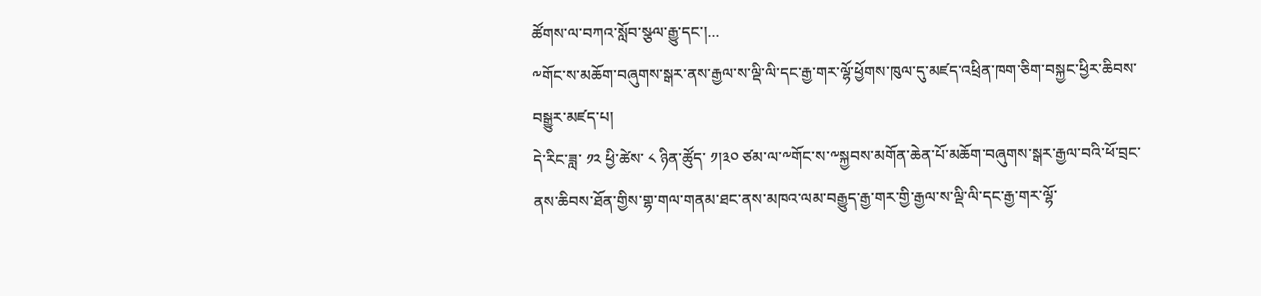ཚོགས་ལ་བཀའ་སློབ་སྩལ་རྒྱུ་དང་།...
༸གོང་ས་མཆོག་བཞུགས་སྒར་ནས་རྒྱལ་ས་ལྡི་ལི་དང་རྒྱ་གར་ལྷོ་ཕྱོགས་ཁུལ་དུ་མཛད་འཕྲིན་ཁག་ཅིག་བསྐྱང་ཕྱིར་ཆིབས་བསྒྱུར་མཛད་པ།
དེ་རིང་ཟླ་ ༡༢ ཕྱི་ཚེས་ ༨ ཉིན་ཚོུད་ ༡།༣༠ ཙམ་ལ་༸གོང་ས་༸སྐྱབས་མགོན་ཆེན་པོ་མཆོག་བཞུགས་སྒར་རྒྱལ་བའི་ཕོ་བྲང་ནས་ཆིབས་ཐོན་གྱིས་གྷ་གལ་གནམ་ཐང་ནས་མཁའ་ལམ་བརྒྱུད་རྒྱ་གར་གྱི་རྒྱལ་ས་ལྡི་ལི་དང་རྒྱ་གར་ལྷོ་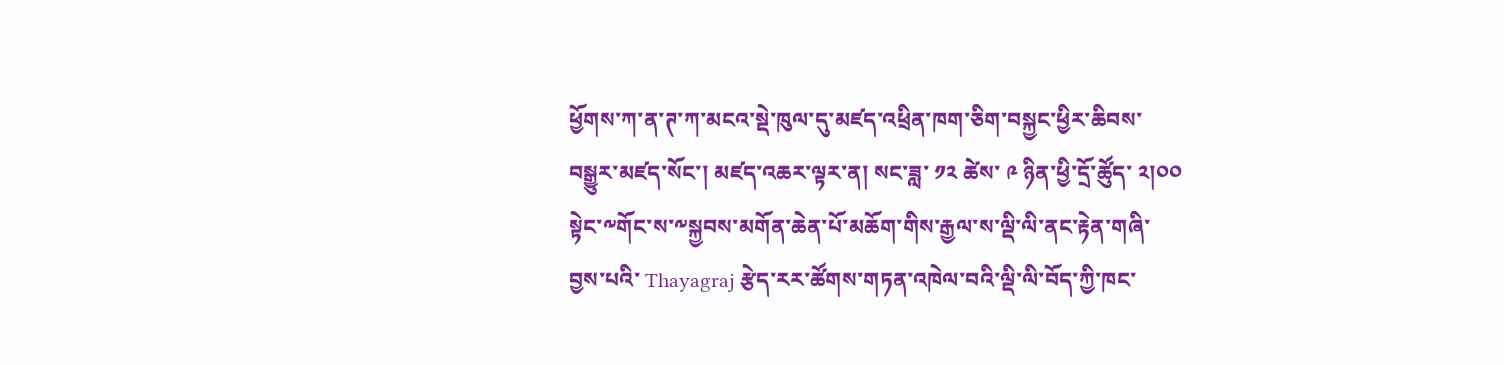ཕྱོགས་ཀ་ན་ཊ་ཀ་མངའ་སྡེ་ཁུལ་དུ་མཛད་འཕྲིན་ཁག་ཅིག་བསྐྱང་ཕྱིར་ཆིབས་བསྒྱུར་མཛད་སོང་། མཛད་འཆར་ལྟར་ན། སང་ཟླ་ ༡༢ ཚེས་ ༩ ཉིན་ཕྱི་དྲོ་ཚོུད་ ༢།༠༠ སྟེང་༸གོང་ས་༸སྐྱབས་མགོན་ཆེན་པོ་མཆོག་གིས་རྒྱལ་ས་ལྡི་ལི་ནང་རྟེན་གཞི་བྱས་པའི་ Thayagraj རྩེད་རར་ཚོགས་གཏན་འཁེལ་བའི་ལྡི་ལི་བོད་ཀྱི་ཁང་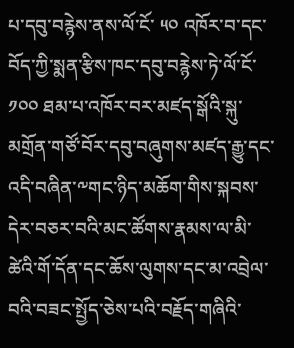པ་དབུ་བརྙེས་ནས་ལོ་ངོ་ ༥༠ འཁོར་བ་དང་བོད་ཀྱི་སྨན་རྩིས་ཁང་དབུ་བརྙེས་ཏེ་ལོ་ངོ་ ༡༠༠ ཐམ་པ་འཁོར་བར་མཛད་སྒོའི་སྐུ་མགྲོན་གཙོ་བོར་དབུ་བཞུགས་མཛད་རྒྱུ་དང་འདི་བཞིན་༸གང་ཉིད་མཆོག་གིས་སྐབས་དེར་བཅར་བའི་མང་ཚོགས་རྣམས་ལ་མི་ཚེའི་གོ་དོན་དང་ཆོས་ལུགས་དང་མ་འབྲེལ་བའི་བཟང་སྤྱོད་ཅེས་པའི་བརྗོད་གཞིའི་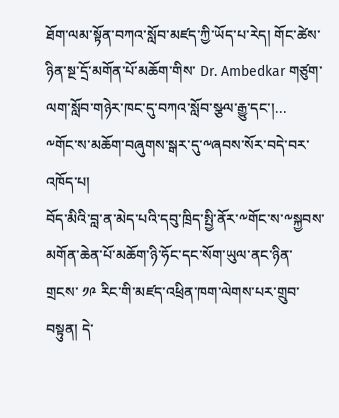ཐོག་ལམ་སྟོན་བཀའ་སློབ་མཛད་ཀྱི་ཡོད་པ་རེད། གོང་ཚེས་ཉིན་སྔ་དྲོ་མགོན་པོ་མཆོག་གིས་ Dr. Ambedkar གཙུག་ལག་སློབ་གཉེར་ཁང་དུ་བཀའ་སློབ་སྩལ་རྒྱུ་དང་།...
༸གོང་ས་མཆོག་བཞུགས་སྒར་དུ་༸ཞབས་སོར་བདེ་བར་འཁོད་པ།
བོད་མིའི་བླ་ན་མེད་པའི་དབུ་ཁྲིད་སྤྱི་ནོར་༸གོང་ས་༸སྐྱབས་མགོན་ཆེན་པོ་མཆོག་ཉི་ཧོང་དང་སོག་ཡུལ་ནང་ཉིན་གྲངས་ ༡༩ རིང་གི་མཛད་འཕྲིན་ཁག་ལེགས་པར་གྲུབ་བསྟུན། དེ་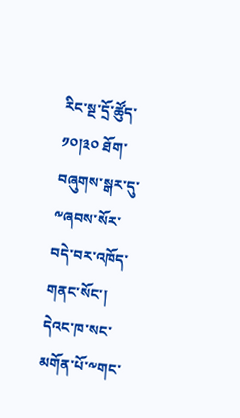རིང་སྔ་དྲོ་ཚོུད་ ༡༠།༣༠ ཐོག་བཞུགས་སྒར་དུ་༸ཞབས་སོར་བདེ་བར་འཁོད་གནང་སོང་། དེའང་ཁ་སང་མགོན་པོ་༸གང་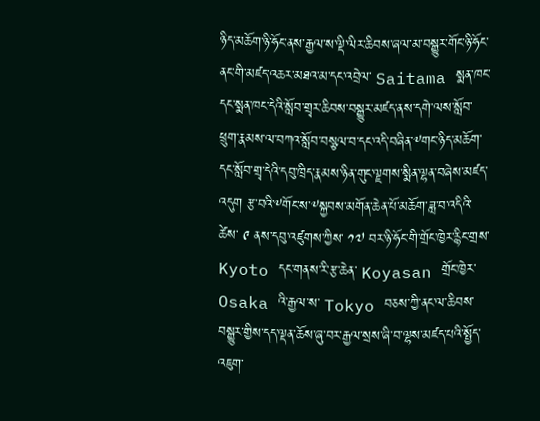ཉིད་མཆོག་ཉི་ཧོང་ནས་རྒྱལ་ས་ལྡི་ལིར་ཆིབས་ཞལ་མ་བསྒྱུར་གོང་ཉི་ཧོང་ནང་གི་མཛད་འཆར་མཐའ་མ་དང་འབྲེལ་ Saitama སྨན་ཁང་དང་སྨན་ཁང་དེའི་སློབ་གྲྭར་ཆིབས་བསྒྱུར་མཛད་ནས་དགེ་ལས་སློབ་ཕྲུག་རྣམས་ལ་བཀའ་སློབ་བསྩལ་བ་དང་འདི་བཞིན་༸གང་ཉིད་མཆོག་དང་སློབ་གྲྭ་དེའི་དབུ་ཁྲིད་རྣམས་ཉིན་གུང་ལྗགས་སྨིན་ལྷན་བཞེས་མཛད་འདུག རྩ་བའི་༸གོང་ས་༸སྐྱབས་མགོན་ཆེན་པོ་མཆོག་ཟླ་བ་འདིའི་ཚེས་ ༩ ནས་དབུ་འཛུགས་ཀྱིས་ ༡༧ བར་ཉི་ཧོང་གི་གྲོང་ཁྱེར་རྙིང་གྲས་Kyoto དང་གནས་རི་རྩ་ཆེན་ Koyasan གྲོང་ཁྱེར་ Osaka འི་རྒྱལ་ས་ Tokyo བཅས་ཀྱི་ནང་ལ་ཆིབས་བསྒྱུར་གྱིས་དད་ལྡན་ཆོས་ཞུ་བར་རྒྱལ་སྲས་ཞི་བ་ལྷས་མཛད་པའི་སྤྱོད་འཇུག་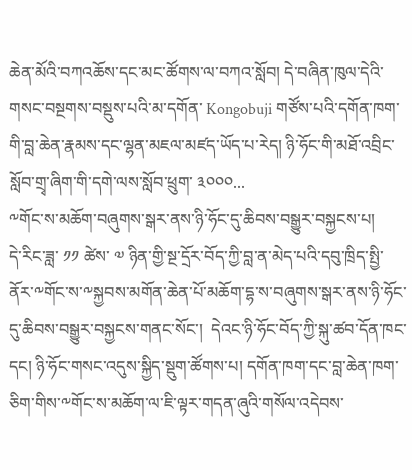ཆེན་མོའི་བཀའཆོས་དང་མང་ཚོགས་ལ་བཀའ་སློབ། དེ་བཞིན་ཁུལ་དེའི་གསང་བསྔགས་བསྡུས་པའི་མ་དགོན་ Kongobuji གཙོས་པའི་དགོན་ཁག་གི་བླ་ཆེན་རྣམས་དང་ལྷན་མཇལ་མཛད་ཡོད་པ་རེད། ཉི་ཧོང་གི་མཐོ་འབྲིང་སློབ་གྲྭ་ཞིག་གི་དགེ་ལས་སློབ་ཕྲུག་ ༣༠༠༠...
༸གོང་ས་མཆོག་བཞུགས་སྒར་ནས་ཉི་ཧོང་དུ་ཆིབས་བསྒྱུར་བསྐྱངས་པ།
དེ་རིང་ཟླ་ ༡༡ ཚེས་ ༧ ཉིན་གྱི་སྔ་དྲོར་བོད་ཀྱི་བླ་ན་མེད་པའི་དབུ་ཁྲིད་སྤྱི་ནོར་༸གོང་ས་༸སྐྱབས་མགོན་ཆེན་པོ་མཆོག་དྷ་ས་བཞུགས་སྒར་ནས་ཉི་ཧོང་དུ་ཆིབས་བསྒྱུར་བསྐྱངས་གནང་སོང་།  དེའང་ཉི་ཧོང་བོད་ཀྱི་སྐུ་ཚབ་དོན་ཁང་དང། ཉི་ཧོང་གསང་འདུས་སྐྱིད་སྡུག་ཚོགས་པ། དགོན་ཁག་དང་བླ་ཆེན་ཁག་ཅིག་གིས་༸གོང་ས་མཆོག་ལ་ཇི་ལྟར་གདན་ཞུའི་གསོལ་འདེབས་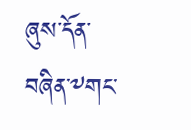ཞུས་དོན་བཞིན་༸གང་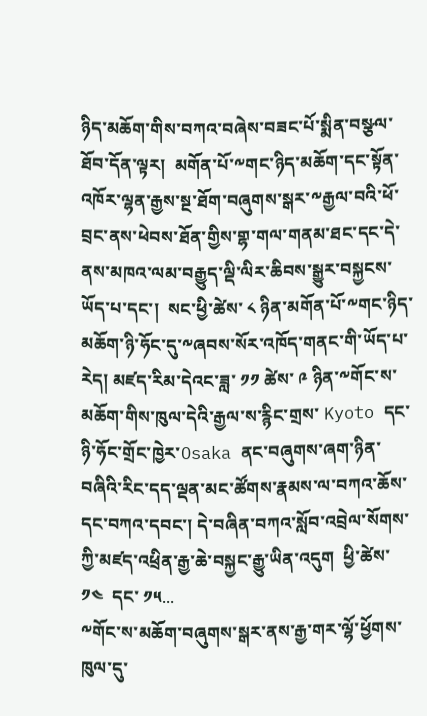ཉིད་མཆོག་གིས་བཀའ་བཞེས་བཟང་པོ་སྨིན་བསྩལ་ཐོབ་དོན་ལྟར།  མགོན་པོ་༸གང་ཉིད་མཆོག་དང་སྟོན་འཁོར་ལྷན་རྒྱས་སྔ་ཐོག་བཞུགས་སྒར་༸རྒྱལ་བའི་ཕོ་བྲང་ནས་ཕེབས་ཐོན་གྱིས་གྷ་གལ་གནམ་ཐང་དང་དེ་ནས་མཁའ་ལམ་བརྒྱུད་ལྡི་ལིར་ཆིབས་སྒྱུར་བསྐྱངས་ཡོད་པ་དང་།  སང་ཕྱི་ཚེས་ ༨ ཉིན་མགོན་པོ་༸གང་ཉིད་མཆོག་ཉི་ཧོང་དུ་༸ཞབས་སོར་འཁོད་གནང་གི་ཡོད་པ་རེད། མཛད་རིམ་དེའང་ཟླ་ ༡༡ ཚེས་ ༩ ཉིན་༸གོང་ས་མཆོག་གིས་ཁུལ་དེའི་རྒྱལ་ས་རྙིང་གྲས་ Kyoto དང་ཉི་ཧོང་གྲོང་ཁྱེར་Osaka ནང་བཞུགས་ཞག་ཉིན་བཞིའི་རིང་དད་ལྡན་མང་ཚོགས་རྣམས་ལ་བཀའ་ཆོས་དང་བཀའ་དབང་། དེ་བཞིན་བཀའ་སློབ་འབྲེལ་སོགས་ཀྱི་མཛད་འཕྲིན་རྒྱ་ཆེ་བསྐྱང་རྒྱུ་ཡིན་འདུག  ཕྱི་ཚེས་ ༡༤  དང་ ༡༥...
༸གོང་ས་མཆོག་བཞུགས་སྒར་ནས་རྒྱ་གར་ལྷོ་ཕྱོགས་ཁུལ་དུ་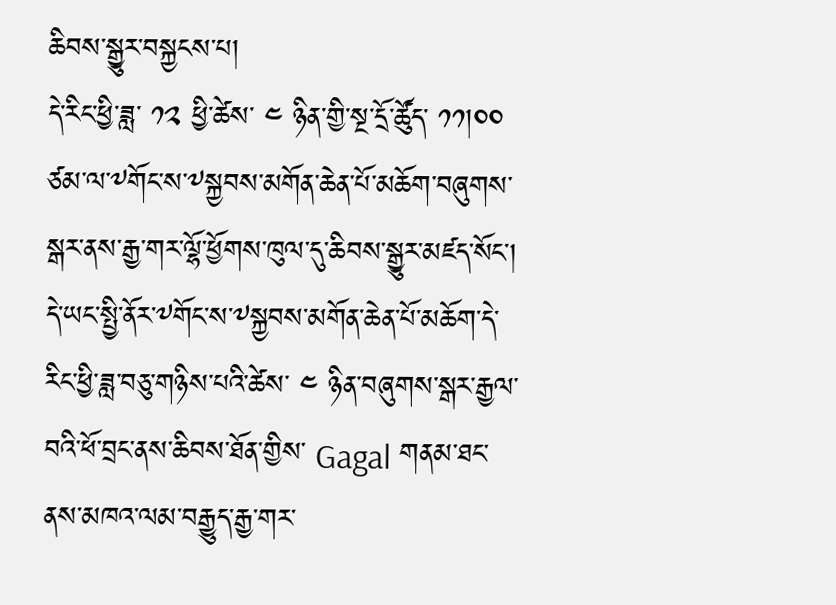ཆིབས་སྒྱུར་བསྐྱངས་པ།
དེ་རིང་ཕྱི་ཟླ་ ༡༢ ཕྱི་ཚེས་ ༤ ཉིན་གྱི་སྔ་དྲོ་ཚོུད་ ༡༡།༠༠ ཙམ་ལ་༸གོང་ས་༸སྐྱབས་མགོན་ཆེན་པོ་མཆོག་བཞུགས་སྒར་ནས་རྒྱ་གར་ལྷོ་ཕྱོགས་ཁུལ་དུ་ཆིབས་སྒྱུར་མཛད་སོང།   དེ་ཡང་སྤྱི་ནོར་༸གོང་ས་༸སྐྱབས་མགོན་ཆེན་པོ་མཆོག་དེ་རིང་ཕྱི་ཟླ་བཅུ་གཉིས་པའི་ཚེས་ ༤ ཉིན་བཞུགས་སྒར་རྒྱལ་བའི་ཕོ་བྲང་ནས་ཆིབས་ཐོན་གྱིས་ Gagal གནམ་ཐང་ནས་མཁའ་ལམ་བརྒྱུད་རྒྱ་གར་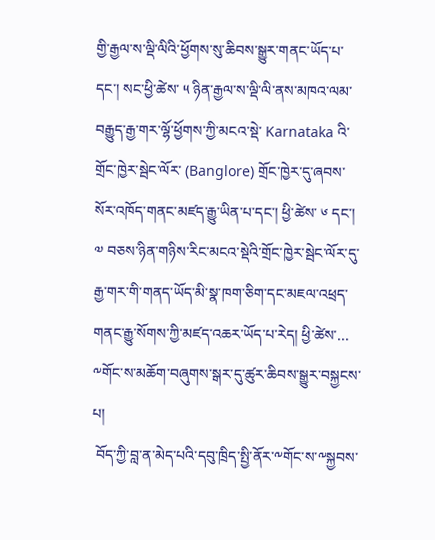གྱི་རྒྱལ་ས་ལྡི་ལིའི་ཕྱོགས་སུ་ཆིབས་སྒྱུར་གནང་ཡོད་པ་དང་། སང་ཕྱི་ཚེས་ ༥ ཉིན་རྒྱལ་ས་ལྡི་ལི་ནས་མཁའ་ལམ་བརྒྱུད་རྒྱ་གར་ལྷོ་ཕྱོགས་ཀྱི་མངའ་སྡེ་ Karnataka འི་གྲོང་ཁྱེར་སྦེང་ལོར་ (Banglore) གྲོང་ཁྱེར་དུ་ཞབས་སོར་འཁོད་གནང་མཛད་རྒྱུ་ཡིན་པ་དང་། ཕྱི་ཚེས་ ༦ དང་། ༧ བཅས་ཉིན་གཉིས་རིང་མངའ་སྡེའི་གྲོང་ཁྱེར་སྦེང་ལོར་དུ་རྒྱ་གར་གི་གནད་ཡོད་མི་སྣ་ཁག་ཅིག་དང་མཇལ་འཕྲད་གནང་རྒྱུ་སོགས་ཀྱི་མཛད་འཆར་ཡོད་པ་རེད། ཕྱི་ཚེས་...
༸གོང་ས་མཆོག་བཞུགས་སྒར་དུ་ཚུར་ཆིབས་སྒྱུར་བསྐྱངས་པ།
 བོད་ཀྱི་བླ་ན་མེད་པའི་དབུ་ཁྲིད་སྤྱི་ནོར་༸གོང་ས་༸སྐྱབས་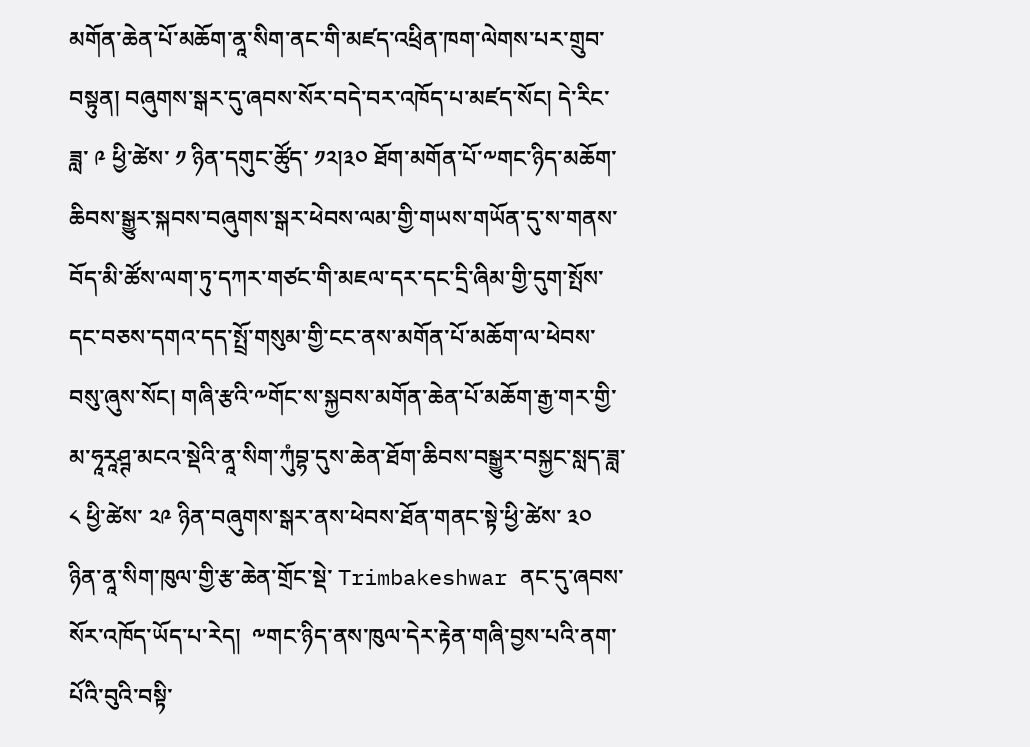མགོན་ཆེན་པོ་མཆོག་ནཱ་སིག་ནང་གི་མཛད་འཕྲིན་ཁག་ལེགས་པར་གྲུབ་བསྟུན། བཞུགས་སྒར་དུ་ཞབས་སོར་བདེ་བར་འཁོད་པ་མཛད་སོང། དེ་རིང་ཟླ་ ༩ ཕྱི་ཚེས་ ༡ ཉིན་དགུང་ཚོུད་ ༡༢།༣༠ ཐོག་མགོན་པོ་༸གང་ཉིད་མཆོག་ཆིབས་སྒྱུར་སྐབས་བཞུགས་སྒར་ཕེབས་ལམ་གྱི་གཡས་གཡོན་དུ་ས་གནས་བོད་མི་ཚོས་ལག་ཏུ་དཀར་གཙང་གི་མཇལ་དར་དང་དྲི་ཞིམ་གྱི་དུག་སྤོས་དང་བཅས་དགའ་དད་སྤྲོ་གསུམ་གྱི་ངང་ནས་མགོན་པོ་མཆོག་ལ་ཕེབས་བསུ་ཞུས་སོང། གཞི་རྩའི་༸གོང་ས་སྐྱབས་མགོན་ཆེན་པོ་མཆོག་རྒྱ་གར་གྱི་མ་ཧཱརཱཤྚ་མངའ་སྡེའི་ནཱ་སིག་ཀུཾབྷ་དུས་ཆེན་ཐོག་ཆིབས་བསྒྱུར་བསྐྱང་སླད་ཟླ་ ༨ ཕྱི་ཚེས་ ༢༩ ཉིན་བཞུགས་སྒར་ནས་ཕེབས་ཐོན་གནང་སྟེ་ཕྱི་ཚེས་ ༣༠ ཉིན་ནཱ་སིག་ཁུལ་གྱི་རྩ་ཆེན་གྲོང་སྡེ་ Trimbakeshwar ནང་དུ་ཞབས་སོར་འཁོད་ཡོད་པ་རེད།  ༸གང་ཉིད་ནས་ཁུལ་དེར་རྟེན་གཞི་བྱས་པའི་ནག་པོའི་བུའི་བསྟི་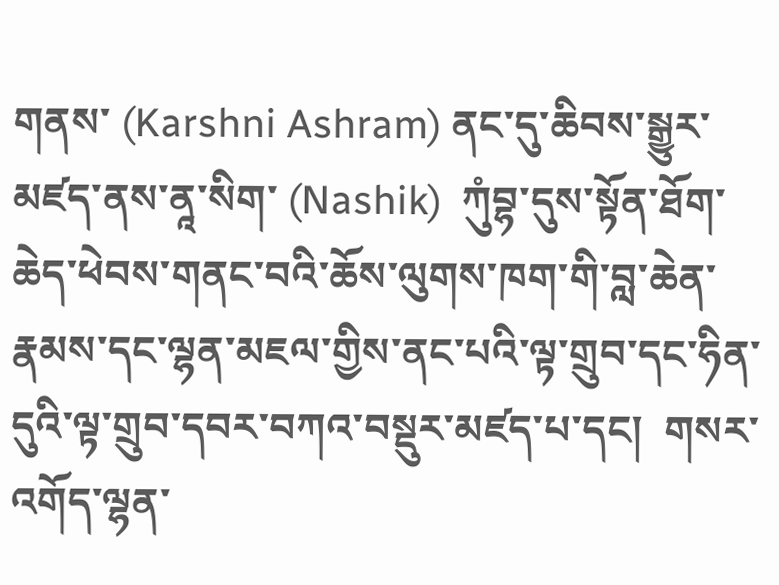གནས་ (Karshni Ashram) ནང་དུ་ཆིབས་སྒྱུར་མཛད་ནས་ནཱ་སིག་ (Nashik)  ཀུཾབྷ་དུས་སྟོན་ཐོག་ཆེད་ཕེབས་གནང་བའི་ཆོས་ལུགས་ཁག་གི་བླ་ཆེན་རྣམས་དང་ལྷན་མཇལ་གྱིས་ནང་པའི་ལྟ་གྲུབ་དང་ཧིན་དུའི་ལྟ་གྲུབ་དབར་བཀའ་བསྡུར་མཛད་པ་དང།  གསར་འགོད་ལྷན་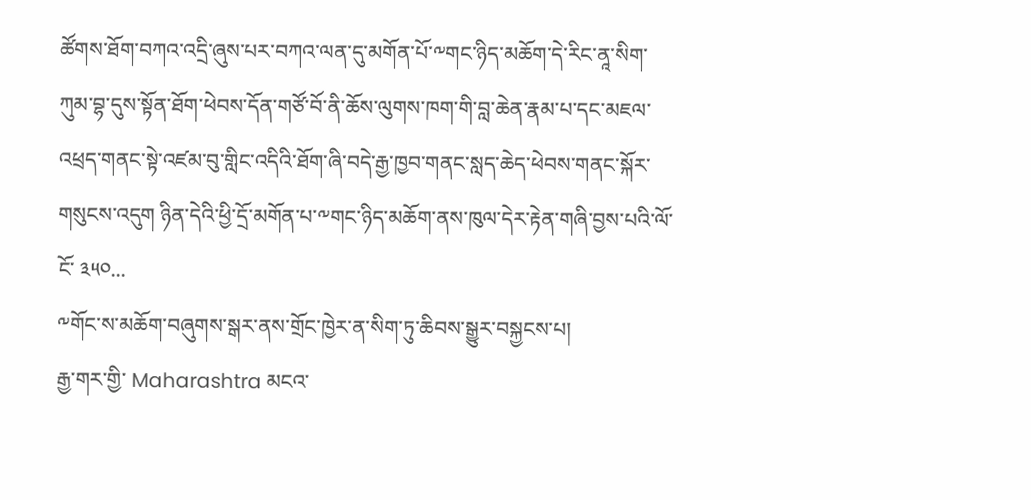ཚོགས་ཐོག་བཀའ་འདྲི་ཞུས་པར་བཀའ་ལན་དུ་མགོན་པོ་༸གང་ཉིད་མཆོག་དེ་རིང་ནཱ་སིག་ཀུམ་བྷ་དུས་སྟོན་ཐོག་ཕེབས་དོན་གཙོ་བོ་ནི་ཆོས་ལུགས་ཁག་གི་བླ་ཆེན་རྣམ་པ་དང་མཇལ་འཕྲད་གནང་སྟེ་འཛམ་བུ་གླིང་འདིའི་ཐོག་ཞི་བདེ་རྒྱ་ཁྱབ་གནང་སླད་ཆེད་ཕེབས་གནང་སྐོར་གསུངས་འདུག ཉིན་དེའི་ཕྱི་དྲོ་མགོན་པ་༸གང་ཉིད་མཆོག་ནས་ཁུལ་དེར་རྟེན་གཞི་བྱས་པའི་ལོ་ངོ་ ༣༥༠...
༸གོང་ས་མཆོག་བཞུགས་སྒར་ནས་གྲོང་ཁྱེར་ན་སིག་ཏུ་ཆིབས་སྒྱུར་བསྐྱངས་པ།
རྒྱ་གར་གྱི་ Maharashtra མངའ་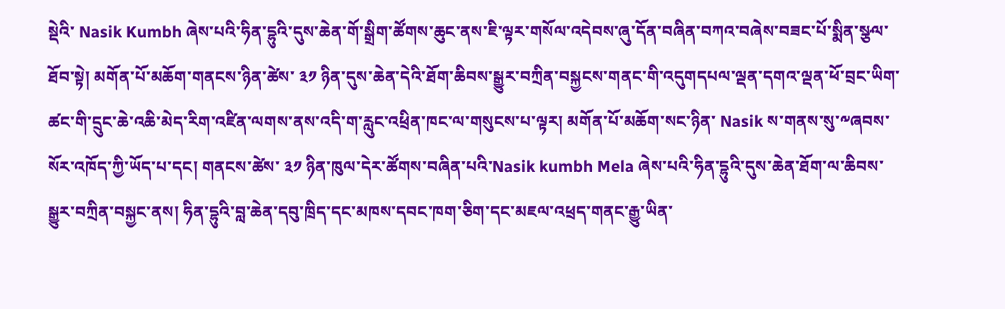སྡེའི་ Nasik Kumbh ཞེས་པའི་ཧིན་དྷུའི་དུས་ཆེན་གོ་སྒྲིག་ཚོགས་ཆུང་ནས་ཇི་ལྟར་གསོལ་འདེབས་ཞུ་དོན་བཞིན་བཀའ་བཞེས་བཟང་པོ་སྨིན་སྩལ་ཐོབ་སྟེ། མགོན་པོ་མཆོག་གནངས་ཉིན་ཚེས་ ༣༡ ཉིན་དུས་ཆེན་དེའི་ཐོག་ཆིབས་སྒྱུར་བཀྲིན་བསྐྱངས་གནང་གི་འདུགདཔལ་ལྡན་དགའ་ལྡན་ཕོ་བྲང་ཡིག་ཚང་གི་དྲུང་ཆེ་འཆི་མེད་རིག་འཛིན་ལགས་ནས་འདི་ག་རླུང་འཕྲིན་ཁང་ལ་གསུངས་པ་ལྟར། མགོན་པོ་མཆོག་སང་ཉིན་ Nasik ས་གནས་སུ་༸ཞབས་སོར་འཁོད་ཀྱི་ཡོད་པ་དང། གནངས་ཚེས་ ༣༡ ཉིན་ཁུལ་དེར་ཚོགས་བཞིན་པའི་Nasik kumbh Mela ཞེས་པའི་ཧིན་དྷུའི་དུས་ཆེན་ཐོག་ལ་ཆིབས་སྒྱུར་བཀྲིན་བསྐྱང་ནས། ཧིན་དྷུའི་བླ་ཆེན་དབུ་ཁྲིད་དང་མཁས་དབང་ཁག་ཅིག་དང་མཇལ་འཕྲད་གནང་རྒྱུ་ཡིན་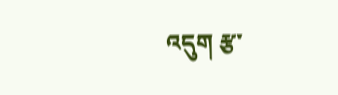འདུག རྩ་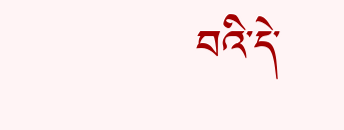བའི་དེ་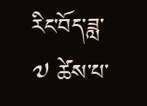རིང་བོད་ཟླ་ ༧ ཚེས་པ་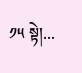༡༥ སྟེ།...